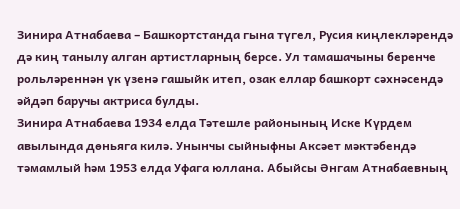Зинира Атнабаева – Башкортстанда гына түгел, Русия киңлекләрендә дә киң танылу алган артистларның берсе. Ул тамашачыны беренче рольләреннән үк үзенә гашыйк итеп, озак еллар башкорт сәхнәсендә әйдәп баручы актриса булды.
Зинира Атнабаева 1934 елда Тәтешле районының Иске Күрдем авылында дөньяга килә. Унынчы сыйныфны Аксәет мәктәбендә тәмамлый һәм 1953 елда Уфага юллана. Абыйсы Әнгам Атнабаевның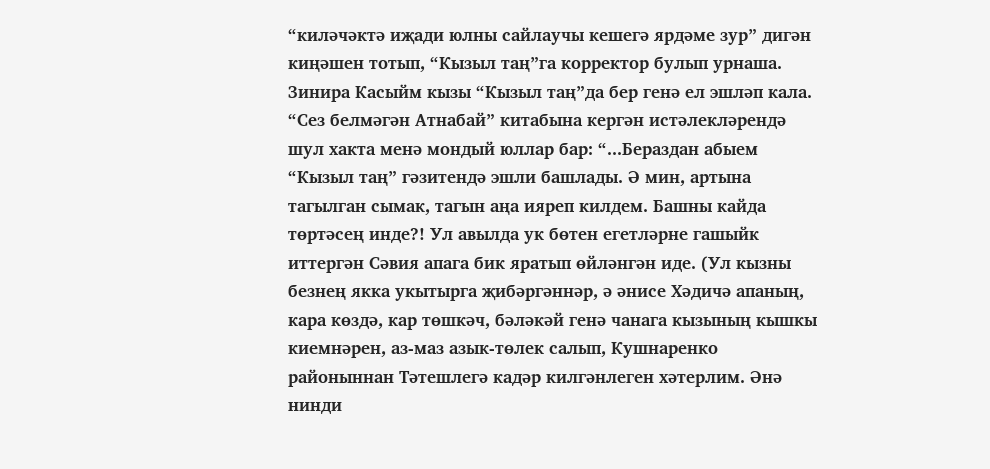“киләчәктә иҗади юлны сайлаучы кешегә ярдәме зур” дигән киңәшен тотып, “Кызыл таң”га корректор булып урнаша. Зинира Касыйм кызы “Кызыл таң”да бер генә ел эшләп кала.
“Сез белмәгән Атнабай” китабына кергән истәлекләрендә шул хакта менә мондый юллар бар: “...Бераздан абыем “Кызыл таң” гәзитендә эшли башлады. Ә мин, артына тагылган сымак, тагын аңа ияреп килдем. Башны кайда төртәсең инде?! Ул авылда ук бөтен егетләрне гашыйк иттергән Сәвия апага бик яратып өйләнгән иде. (Ул кызны безнең якка укытырга җибәргәннәр, ә әнисе Хәдичә апаның, кара көздә, кар төшкәч, бәләкәй генә чанага кызының кышкы киемнәрен, аз-маз азык-төлек салып, Кушнаренко районыннан Тәтешлегә кадәр килгәнлеген хәтерлим. Әнә нинди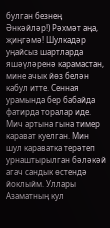булган безнең Әнкәйләр!) Рәхмәт аңа, җиңгәмә! Шулкадәр уңайсыз шартларда яшәүләренә карамастан, мине ачык йөз белән кабул итте. Сенная урамында бер бабайда фатирда торалар иде. Мич артына гына тимер карават куелган. Мин шул караватка терәтеп урнаштырылган бәләкәй агач сандык өстендә йоклыйм. Уллары Азаматның кул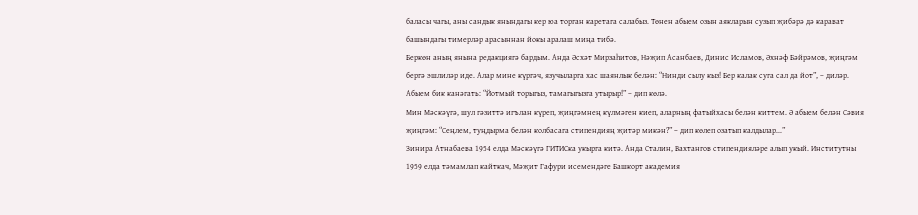баласы чагы, аны сандык янындагы кер юа торган каретага салабыз. Төнен абыем озын аякларын сузып җибәрә дә карават башындагы тимерләр арасыннан йокы аралаш миңа тибә.
Беркөн аның янына редакциягә бардым. Анда Әсхәт Мирзаһитов, Нәҗип Асанбаев, Динис Исламов, Әхнәф Бәйрәмов, җиңгәм бергә эшлиләр иде. Алар мине күргәч, язучыларга хас шаянлык белән: “Нинди сылу кыз! Бер калак суга сал да йот”, – диләр. Абыем бик канәгать: “Йотмый торыгыз, тамагыгызга утырыр!” – дип көлә.
Мин Мәскәүгә, шул гәзиттә игълан күреп, җиңгәмнең күлмәген киеп, аларның фатыйхасы белән киттем. Ә абыем белән Сәвия җиңгәм: “Сеңлем, туңдырма белән колбасага стипендияң җитәр микән?” – дип көлеп озатып калдылар...”
Зинира Атнабаева 1954 елда Мәскәүгә ГИТИСка укырга китә. Анда Сталин, Вахтангов стипендияләре алып укый. Институтны 1959 елда тәмамлап кайткач, Мәҗит Гафури исемендәге Башкорт академия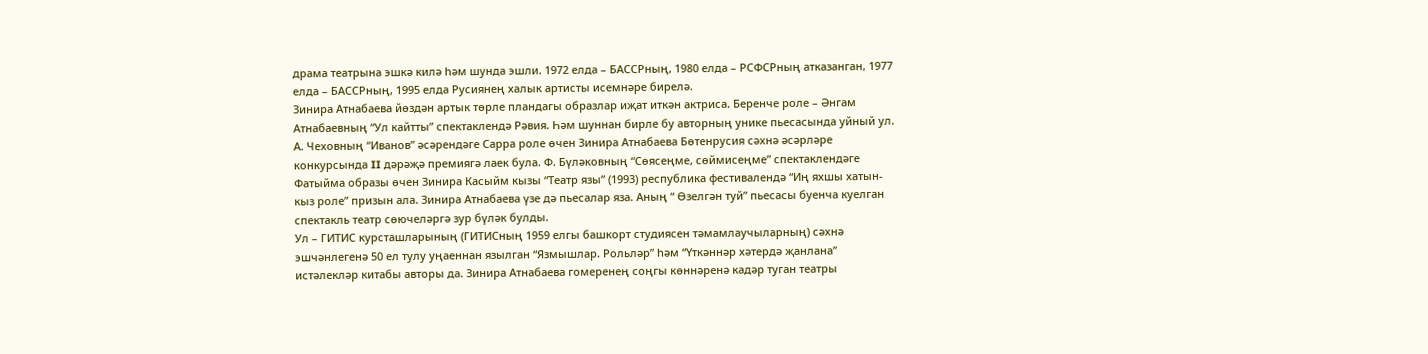драма театрына эшкә килә һәм шунда эшли. 1972 елда – БАССРның, 1980 елда – РСФСРның атказанган, 1977 елда – БАССРның, 1995 елда Русиянең халык артисты исемнәре бирелә.
Зинира Атнабаева йөздән артык төрле пландагы образлар иҗат иткән актриса. Беренче роле – Әнгам Атнабаевның “Ул кайтты” спектаклендә Рәвия. Һәм шуннан бирле бу авторның унике пьесасында уйный ул. А. Чеховның “Иванов” әсәрендәге Сарра роле өчен Зинира Атнабаева Бөтенрусия сәхнә әсәрләре конкурсында II дәрәҗә премиягә лаек була. Ф. Бүләковның “Сөясеңме, сөймисеңме” спектаклендәге Фатыйма образы өчен Зинира Касыйм кызы “Театр язы” (1993) республика фестивалендә “Иң яхшы хатын-кыз роле” призын ала. Зинира Атнабаева үзе дә пьесалар яза. Аның “ Өзелгән туй” пьесасы буенча куелган спектакль театр сөючеләргә зур бүләк булды.
Ул – ГИТИС курсташларының (ГИТИСның 1959 елгы башкорт студиясен тәмамлаучыларның) сәхнә эшчәнлегенә 50 ел тулу уңаеннан язылган “Язмышлар. Рольләр” һәм “Үткәннәр хәтердә җанлана” истәлекләр китабы авторы да. Зинира Атнабаева гомеренең соңгы көннәренә кадәр туган театры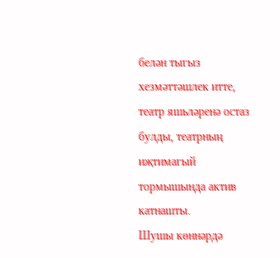белән тыгыз хезмәттәшлек итте, театр яшьләренә остаз булды, театрның иҗтимагый тормышында актив катнашты.
Шушы көннәрдә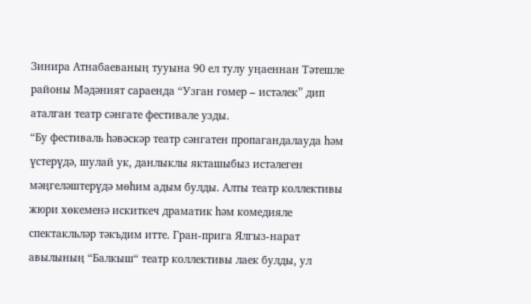Зинира Атнабаеваның тууына 90 ел тулу уңаеннан Тәтешле районы Мәдәният сараенда “Узган гомер – истәлек” дип аталган театр сәнгате фестивале узды.
“Бу фестиваль һәвәскәр театр сәнгатен пропагандалауда һәм үстерүдә, шулай ук, данлыклы якташыбыз истәлеген мәңгеләштерүдә мөһим адым булды. Алты театр коллективы жюри хөкеменә искиткеч драматик һәм комедияле спектакльләр тәкъдим итте. Гран-прига Ялгыз-нарат авылының “Балкыш“ театр коллективы лаек булды, ул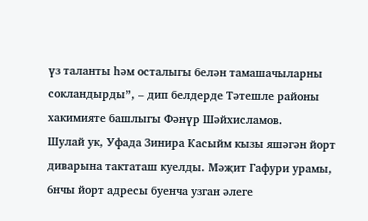үз таланты һәм осталыгы белән тамашачыларны сокландырды”, – дип белдерде Тәтешле районы хакимияте башлыгы Фәнүр Шәйхисламов.
Шулай ук, Уфада Зинира Касыйм кызы яшәгән йорт диварына тактаташ куелды. Мәҗит Гафури урамы, 6нчы йорт адресы буенча узган әлеге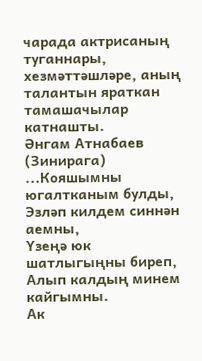чарада актрисаның туганнары, хезмәттәшләре, аның талантын яраткан тамашачылар катнашты.
Әнгам Атнабаев
(Зинирага)
...Кояшымны югалтканым булды,
Эзләп килдем синнән аемны,
Үзеңә юк шатлыгыңны биреп,
Алып калдың минем кайгымны.
Ак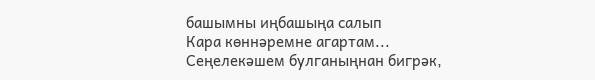башымны иңбашыңа салып
Кара көннәремне агартам...
Сеңелекәшем булганыңнан бигрәк,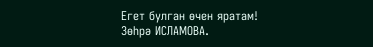Егет булган өчен яратам!
Зөһрә ИСЛАМОВА.